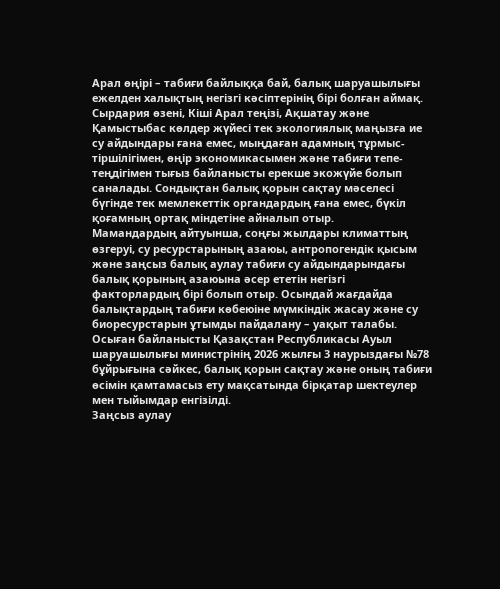Арал өңірі – табиғи байлыққа бай, балық шаруашылығы ежелден халықтың негізгі кәсіптерінің бірі болған аймақ. Сырдария өзені, Кіші Арал теңізі, Ақшатау және Қамыстыбас көлдер жүйесі тек экологиялық маңызға ие су айдындары ғана емес, мыңдаған адамның тұрмыс-тіршілігімен, өңір экономикасымен және табиғи тепе-теңдігімен тығыз байланысты ерекше экожүйе болып саналады. Сондықтан балық қорын сақтау мәселесі бүгінде тек мемлекеттік органдардың ғана емес, бүкіл қоғамның ортақ міндетіне айналып отыр.
Мамандардың айтуынша, соңғы жылдары климаттың өзгеруі, су ресурстарының азаюы, антропогендік қысым және заңсыз балық аулау табиғи су айдындарындағы балық қорының азаюына әсер ететін негізгі факторлардың бірі болып отыр. Осындай жағдайда балықтардың табиғи көбеюіне мүмкіндік жасау және су биоресурстарын ұтымды пайдалану – уақыт талабы.
Осыған байланысты Қазақстан Республикасы Ауыл шаруашылығы министрінің 2026 жылғы 3 наурыздағы №78 бұйрығына сәйкес, балық қорын сақтау және оның табиғи өсімін қамтамасыз ету мақсатында бірқатар шектеулер мен тыйымдар енгізілді.
Заңсыз аулау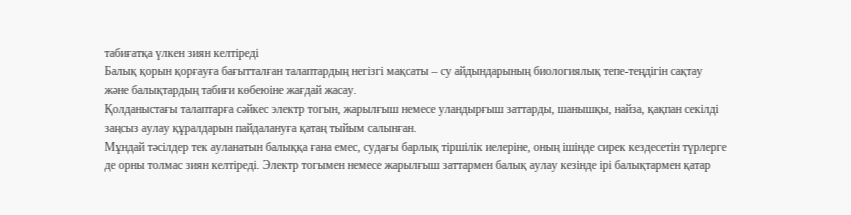табиғатқа үлкен зиян келтіреді
Балық қорын қорғауға бағытталған талаптардың негізгі мақсаты – су айдындарының биологиялық тепе-теңдігін сақтау және балықтардың табиғи көбеюіне жағдай жасау.
Қолданыстағы талаптарға сәйкес электр тогын, жарылғыш немесе уландырғыш заттарды, шанышқы, найза, қақпан секілді заңсыз аулау құралдарын пайдалануға қатаң тыйым салынған.
Мұндай тәсілдер тек ауланатын балыққа ғана емес, судағы барлық тіршілік иелеріне, оның ішінде сирек кездесетін түрлерге де орны толмас зиян келтіреді. Электр тогымен немесе жарылғыш заттармен балық аулау кезінде ірі балықтармен қатар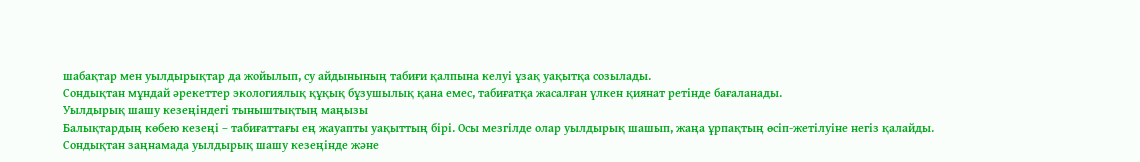шабақтар мен уылдырықтар да жойылып, су айдынының табиғи қалпына келуі ұзақ уақытқа созылады.
Сондықтан мұндай әрекеттер экологиялық құқық бұзушылық қана емес, табиғатқа жасалған үлкен қиянат ретінде бағаланады.
Уылдырық шашу кезеңіндегі тыныштықтың маңызы
Балықтардың көбею кезеңі – табиғаттағы ең жауапты уақыттың бірі. Осы мезгілде олар уылдырық шашып, жаңа ұрпақтың өсіп-жетілуіне негіз қалайды.
Сондықтан заңнамада уылдырық шашу кезеңінде және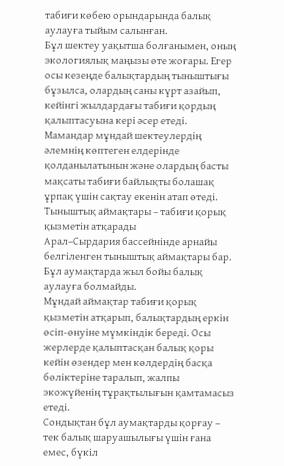табиғи көбею орындарында балық аулауға тыйым салынған.
Бұл шектеу уақытша болғанымен, оның экологиялық маңызы өте жоғары. Егер осы кезеңде балықтардың тыныштығы бұзылса, олардың саны күрт азайып, кейінгі жылдардағы табиғи қордың қалыптасуына кері әсер етеді.
Мамандар мұндай шектеулердің әлемнің көптеген елдерінде қолданылатынын және олардың басты мақсаты табиғи байлықты болашақ ұрпақ үшін сақтау екенін атап өтеді.
Тыныштық аймақтары – табиғи қорық қызметін атқарады
Арал–Сырдария бассейнінде арнайы белгіленген тыныштық аймақтары бар. Бұл аумақтарда жыл бойы балық аулауға болмайды.
Мұндай аймақтар табиғи қорық қызметін атқарып, балықтардың еркін өсіп-өнуіне мүмкіндік береді. Осы жерлерде қалыптасқан балық қоры кейін өзендер мен көлдердің басқа бөліктеріне таралып, жалпы экожүйенің тұрақтылығын қамтамасыз етеді.
Сондықтан бұл аумақтарды қорғау – тек балық шаруашылығы үшін ғана емес, бүкіл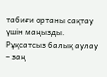табиғи ортаны сақтау үшін маңызды.
Рұқсатсыз балық аулау – заң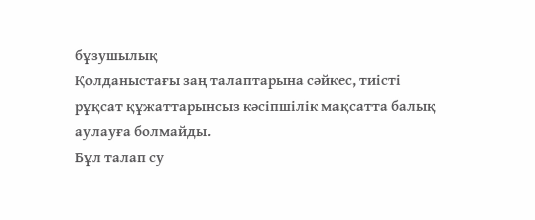бұзушылық
Қолданыстағы заң талаптарына сәйкес, тиісті рұқсат құжаттарынсыз кәсіпшілік мақсатта балық аулауға болмайды.
Бұл талап су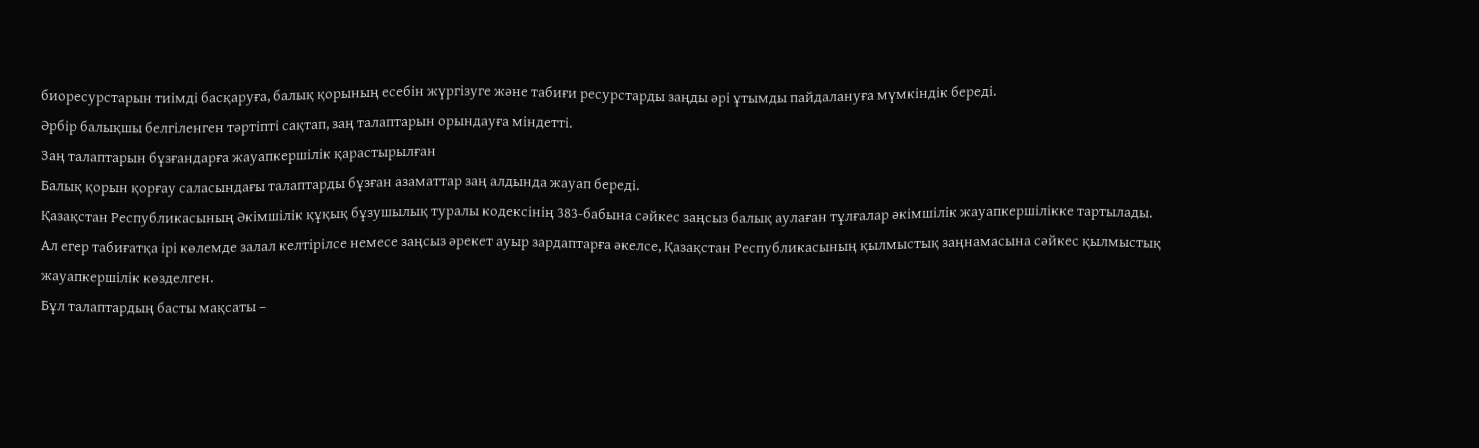биоресурстарын тиімді басқаруға, балық қорының есебін жүргізуге және табиғи ресурстарды заңды әрі ұтымды пайдалануға мүмкіндік береді.
Әрбір балықшы белгіленген тәртіпті сақтап, заң талаптарын орындауға міндетті.
Заң талаптарын бұзғандарға жауапкершілік қарастырылған
Балық қорын қорғау саласындағы талаптарды бұзған азаматтар заң алдында жауап береді.
Қазақстан Республикасының Әкімшілік құқық бұзушылық туралы кодексінің 383-бабына сәйкес заңсыз балық аулаған тұлғалар әкімшілік жауапкершілікке тартылады.
Ал егер табиғатқа ірі көлемде залал келтірілсе немесе заңсыз әрекет ауыр зардаптарға әкелсе, Қазақстан Республикасының қылмыстық заңнамасына сәйкес қылмыстық жауапкершілік көзделген.
Бұл талаптардың басты мақсаты –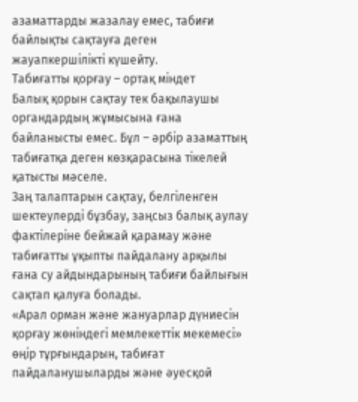азаматтарды жазалау емес, табиғи байлықты сақтауға деген жауапкершілікті күшейту.
Табиғатты қорғау – ортақ міндет
Балық қорын сақтау тек бақылаушы органдардың жұмысына ғана байланысты емес. Бұл – әрбір азаматтың табиғатқа деген көзқарасына тікелей қатысты мәселе.
Заң талаптарын сақтау, белгіленген шектеулерді бұзбау, заңсыз балық аулау фактілеріне бейжай қарамау және табиғатты ұқыпты пайдалану арқылы ғана су айдындарының табиғи байлығын сақтап қалуға болады.
«Арал орман және жануарлар дүниесін қорғау жөніндегі мемлекеттік мекемесі» өңір тұрғындарын, табиғат пайдаланушыларды және әуесқой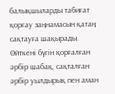балықшыларды табиғат қорғау заңнамасын қатаң сақтауға шақырады.
Өйткені бүгін қорғалған әрбір шабақ, сақталған әрбір уылдырық пен аман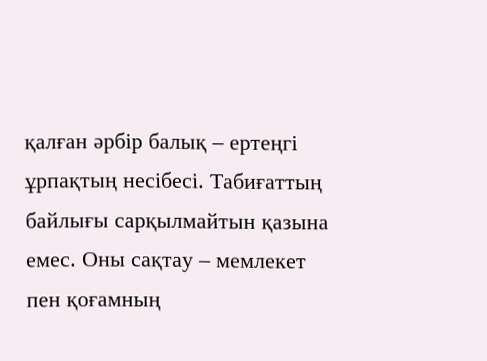қалған әрбір балық – ертеңгі ұрпақтың несібесі. Табиғаттың байлығы сарқылмайтын қазына емес. Оны сақтау – мемлекет пен қоғамның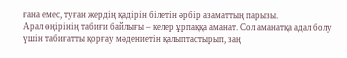ғана емес, туған жердің қадірін білетін әрбір азаматтың парызы.
Арал өңірінің табиғи байлығы – келер ұрпаққа аманат. Сол аманатқа адал болу үшін табиғатты қорғау мәдениетін қалыптастырып, заң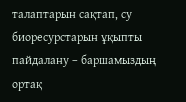талаптарын сақтап, су биоресурстарын ұқыпты пайдалану – баршамыздың ортақ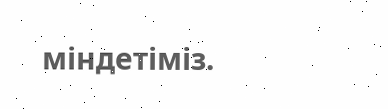міндетіміз.